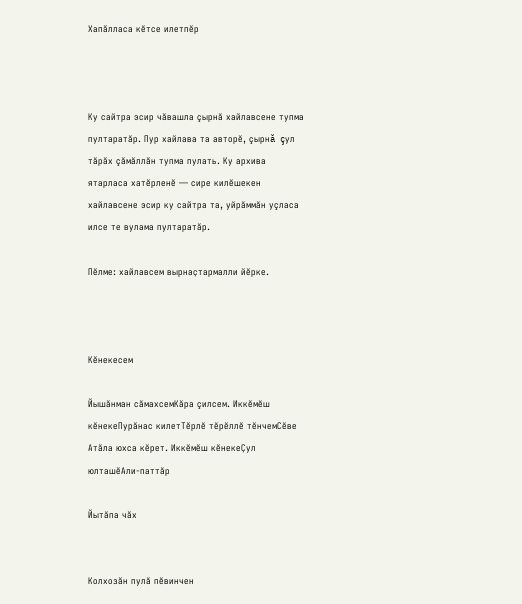Хапăлласа кĕтсе илетпĕр



Ку сайтра эсир чăвашла çырнă хайлавсене тупма пултаратăр. Пур хайлава та авторĕ, çырнă çул тăрăх çăмăллăн тупма пулать. Ку архива ятарласа хатĕрленĕ — сире килĕшекен хайлавсене эсир ку сайтра та, уйрăммăн уçласа илсе те вулама пултаратăр.

Пӗлме: хайлавсем вырнаҫтармалли йӗрке.



Кĕнекесем

Йышăнман сăмахсемКăра çилсем. Иккĕмĕш кĕнекеПурăнас килетТĕрлĕ тĕрĕллĕ тĕнчемСӗве Атӑла юхса кӗрет. Иккӗмӗш кӗнекеҪул юлташӗАли-паттăр

Йытăпа чăх


Колхозăн пулă пĕвинчен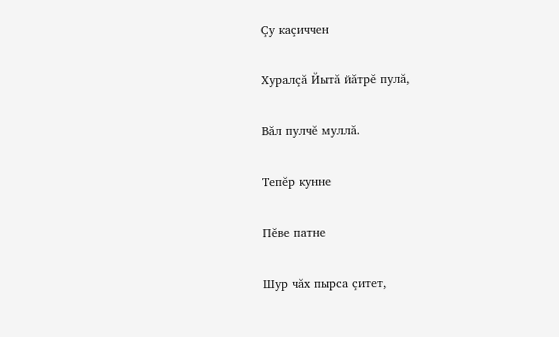Çу каçиччен

Хуралçă Йытă йăтрĕ пулă,

Вăл пулчĕ муллă.

Тепĕр кунне

Пĕве патне

Шур чăх пырса çитет,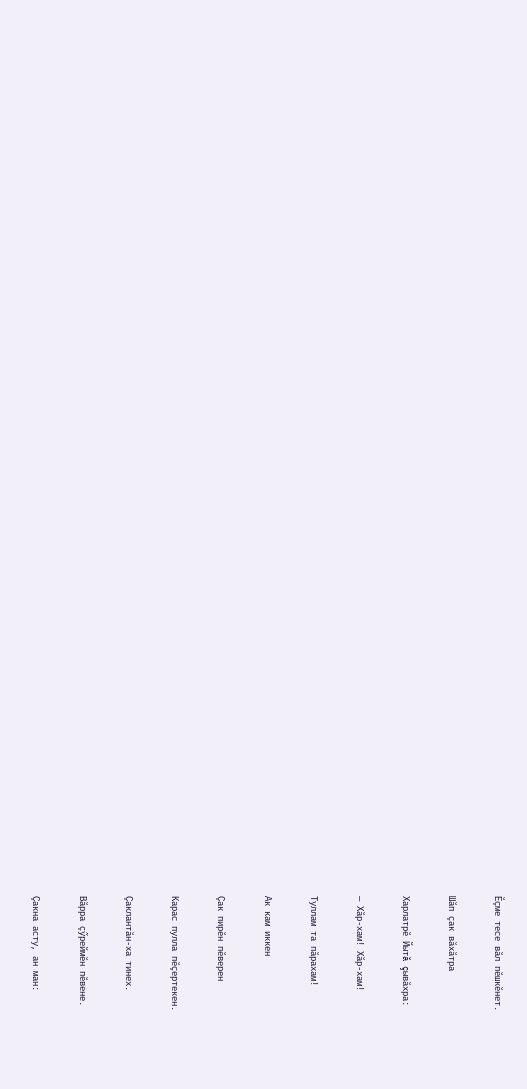Ĕçме тесе вăл пĕшкĕнет.

Шăп çак вăхăтра

Харлатрĕ Йытă çывăхра:

— Хăр-хам! Хăр-хам!

Туллам та пăрахам!

Ак кам иккен

Çак пирĕн пĕверен

Карас пулла пĕçертекен.

Çаклантăн-ха тинех.

Вăрра çӳреймĕн пĕвене.

Çакна асту, ан ман: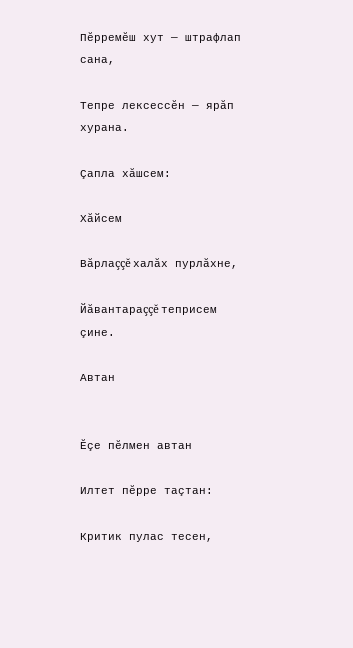Пĕрремĕш хут — штрафлап сана,

Тепре лексессĕн — ярăп хурана.

Çапла хăшсем:

Хăйсем

Вăрлаççĕ халăх пурлăхне,

Йăвантараççĕ теприсем çине.

Автан


Ĕçе пĕлмен автан

Илтет пĕрре таçтан:

Критик пулас тесен,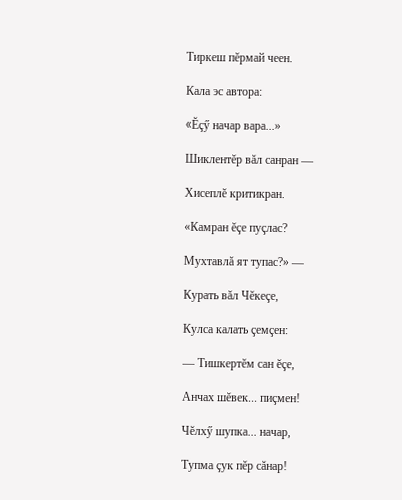Тиркеш пĕрмай чеен.

Кала эс автора:

«Ĕçӳ начар вара...»

Шиклентĕр вăл санран —

Хисеплĕ критикран.

«Камран ĕçе пуçлас?

Мухтавлă ят тупас?» —

Курать вăл Чĕкеçе,

Кулса калать çемçен:

— Тишкертĕм сан ĕçе,

Анчах шĕвек... пиçмен!

Чĕлхӳ шупка... начар,

Тупма çук пĕр сăнар!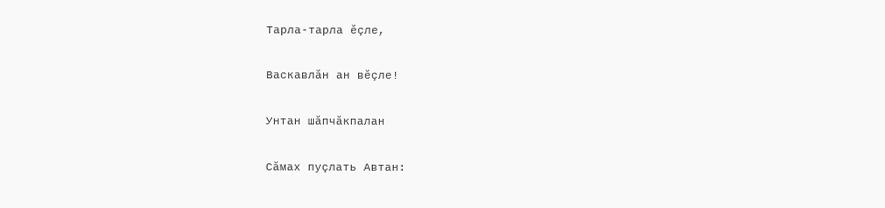Тарла-тарла ĕçле,

Васкавлăн ан вĕçле!

Унтан шăпчăкпалан

Сăмах пуçлать Автан: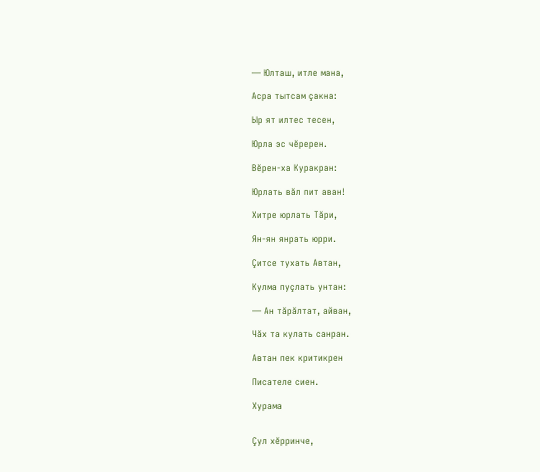— Юлташ, итле мана,

Асра тытсам çакна:

Ыр ят илтес тесен,

Юрла эс чĕререн.

Вĕрен-ха Куракран:

Юрлать вăл пит аван!

Хитре юрлать Тăри,

Ян-ян янрать юрри.

Çитсе тухать Автан,

Кулма пуçлать унтан:

— Ан тăрăлтат, айван,

Чăх та кулать санран.

Автан пек критикрен

Писателе сиен.

Хурама


Çул хĕрринче,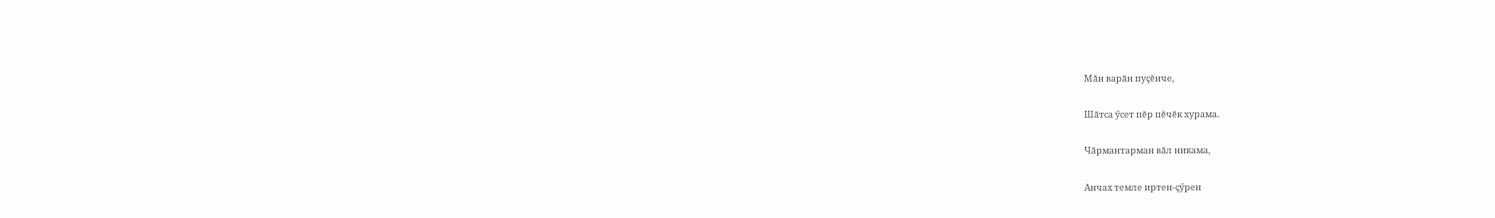Мăн варăн пуçĕнче,

Шăтса ӳсет пĕр пĕчĕк хурама.

Чăрмантарман вăл никама,

Анчах темле иртен-çӳрен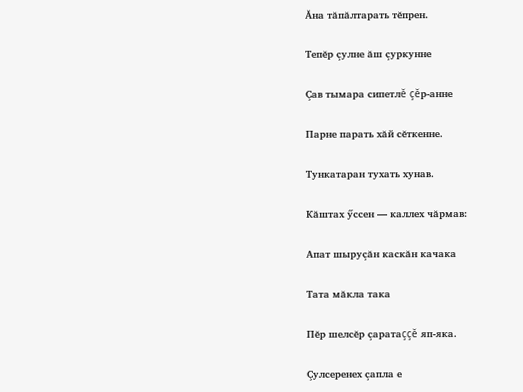Ăна тăпăлтарать тĕпрен.

Тепĕр çулне ăш çуркунне

Çав тымара сипетлĕ çĕр-анне

Парне парать хăй сĕткенне.

Тункатаран тухать хунав.

Кăштах ӳссен — каллех чăрмав:

Апат шыруçăн каскăн качака

Тата мăкла така

Пĕр шелсĕр çаратаççĕ яп-яка.

Çулсеренех çапла е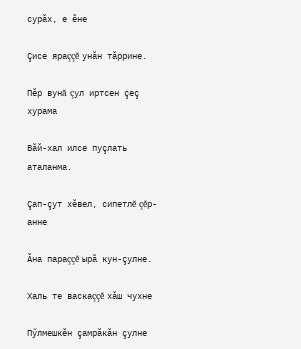сурăх, е ĕне

Çисе яраççĕ унăн тăррине.

Пĕр вунă çул иртсен çеç хурама

Вăй-хал илсе пуçлать аталанма.

Çап-çут хĕвел, сипетлĕ çĕр-анне

Ăна параççĕ ырă кун-çулне.

Халь те васкаççĕ хăш чухне

Пӳлмешкĕн çамрăкăн çулне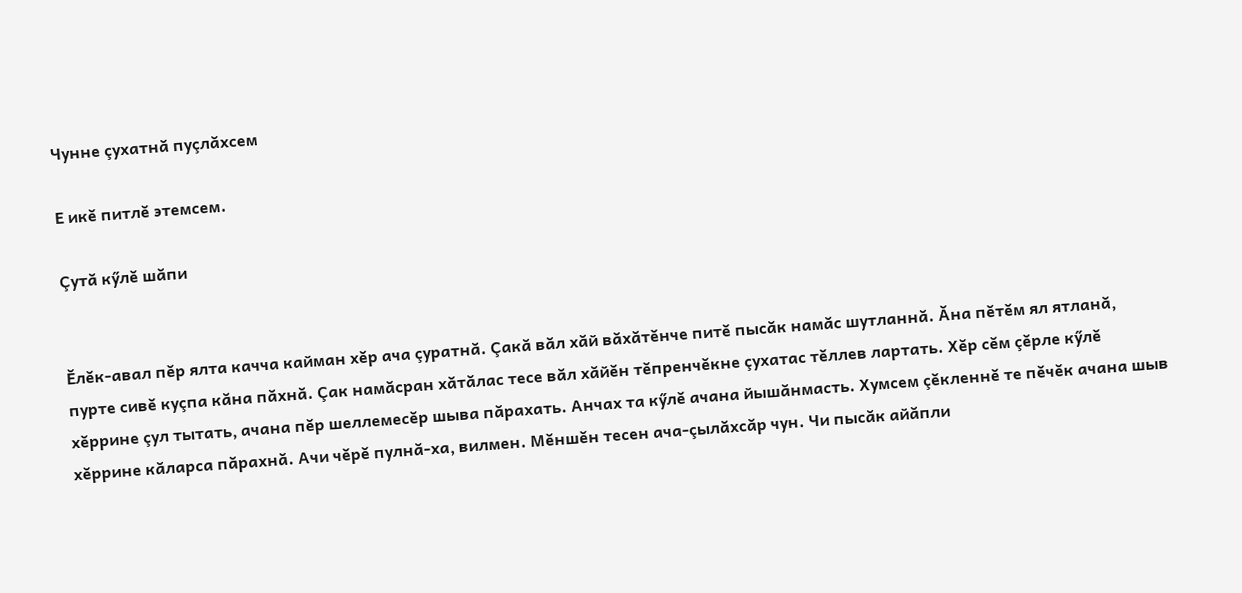Чунне çухатнă пуçлăхсем

Е икĕ питлĕ этемсем.

Çутă кӳлĕ шăпи


Ĕлĕк-авал пĕр ялта качча кайман хĕр ача çуратнă. Çакă вăл хăй вăхăтĕнче питĕ пысăк намăс шутланнă. Ăна пĕтĕм ял ятланă, пурте сивĕ куçпа кăна пăхнă. Çак намăсран хăтăлас тесе вăл хăйĕн тĕпренчĕкне çухатас тĕллев лартать. Хĕр сĕм çĕрле кӳлĕ хĕррине çул тытать, ачана пĕр шеллемесĕр шыва пăрахать. Анчах та кӳлĕ ачана йышăнмасть. Хумсем çĕкленнĕ те пĕчĕк ачана шыв хĕррине кăларса пăрахнă. Ачи чĕрĕ пулнă-ха, вилмен. Мĕншĕн тесен ача-çылăхсăр чун. Чи пысăк айăпли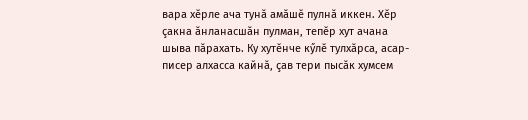вара хĕрле ача тунă амăшĕ пулнă иккен. Хĕр çакна ăнланасшăн пулман, тепĕр хут ачана шыва пăрахать. Ку хутĕнче кӳлĕ тулхăрса, асар-писер алхасса кайнă, çав тери пысăк хумсем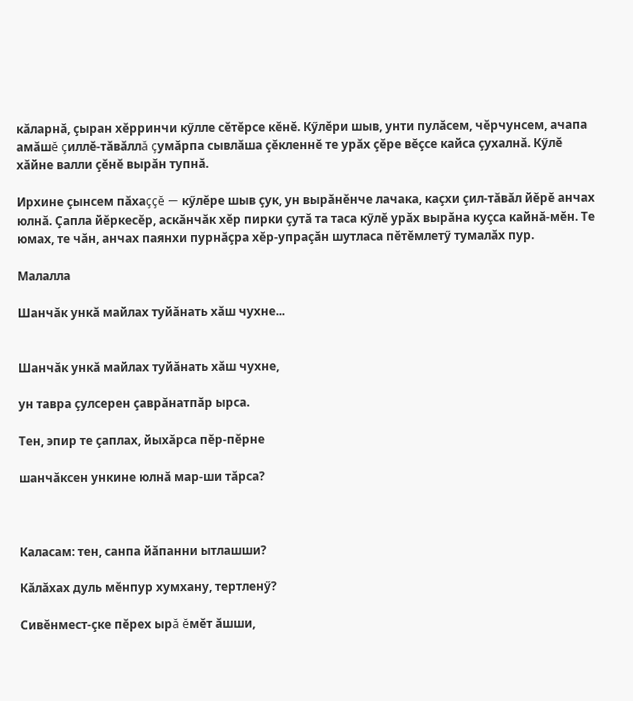кăларнă, çыран хĕрринчи кӳлле сĕтĕрсе кĕнĕ. Кӳлĕри шыв, унти пулăсем, чĕрчунсем, ачапа амăшĕ çиллĕ-тăвăллă çумăрпа сывлăша çĕкленнĕ те урăх çĕре вĕçсе кайса çухалнă. Кӳлĕ хăйне валли çĕнĕ вырăн тупнă.

Ирхине çынсем пăхаççĕ — кӳлĕре шыв çук, ун вырăнĕнче лачака, каçхи çил-тăвăл йĕрĕ анчах юлнă. Çапла йĕркесĕр, аскăнчăк хĕр пирки çутă та таса кӳлĕ урăх вырăна куçса кайнă-мĕн. Те юмах, те чăн, анчах паянхи пурнăçра хĕр-упраçăн шутласа пĕтĕмлетӳ тумалăх пур.

Малалла

Шанчăк ункă майлах туйăнать хăш чухне...


Шанчăк ункă майлах туйăнать хăш чухне,

ун тавра çулсерен çаврăнатпăр ырса.

Тен, эпир те çаплах, йыхăрса пĕр-пĕрне

шанчăксен ункине юлнă мар-ши тăрса?



Каласам: тен, санпа йăпанни ытлашши?

Кăлăхах дуль мĕнпур хумхану, тертленӳ?

Сивĕнмест-çке пĕрех ырă ĕмĕт ăшши,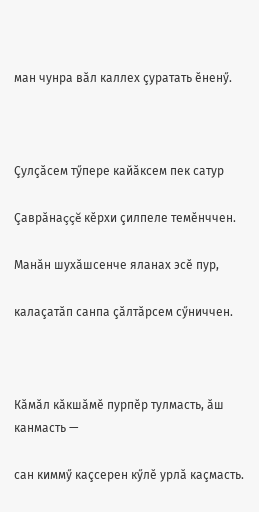ман чунра вăл каллех çуратать ĕненӳ.



Çулçăсем тӳпере кайăксем пек сатур

Çаврăнаççĕ кĕрхи çилпеле темĕнччен.

Манăн шухăшсенче яланах эсĕ пур,

калаçатăп санпа çăлтăрсем сӳниччен.



Кăмăл кăкшăмĕ пурпĕр тулмасть, ăш канмасть —

сан киммӳ каçсерен кӳлĕ урлă каçмасть.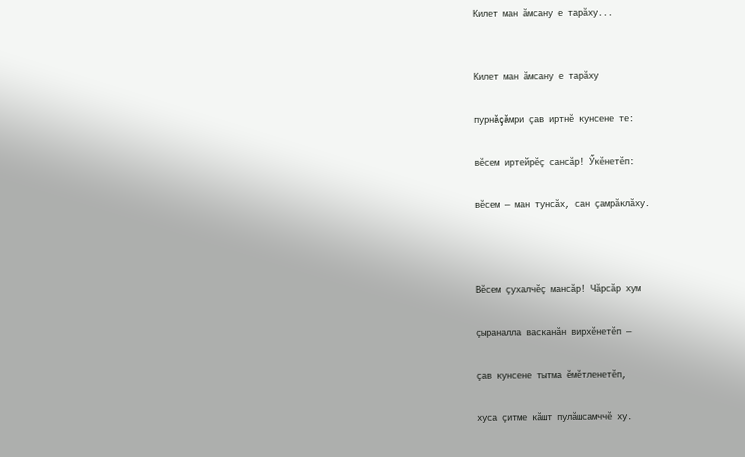Килет ман ăмсану е тарăху...


Килет ман ăмсану е тарăху

пурнăçăмри çав иртнĕ кунсене те:

вĕсем иртейрĕç сансăр! Ӳкĕнетĕп:

вĕсем — ман тунсăх, сан çамрăклăху.



Вĕсем çухалчĕç мансăр! Чăрсăр хум

çыраналла васканăн вирхĕнетĕп —

çав кунсене тытма ĕмĕтленетĕп,

хуса çитме кăшт пулăшсамччĕ ху.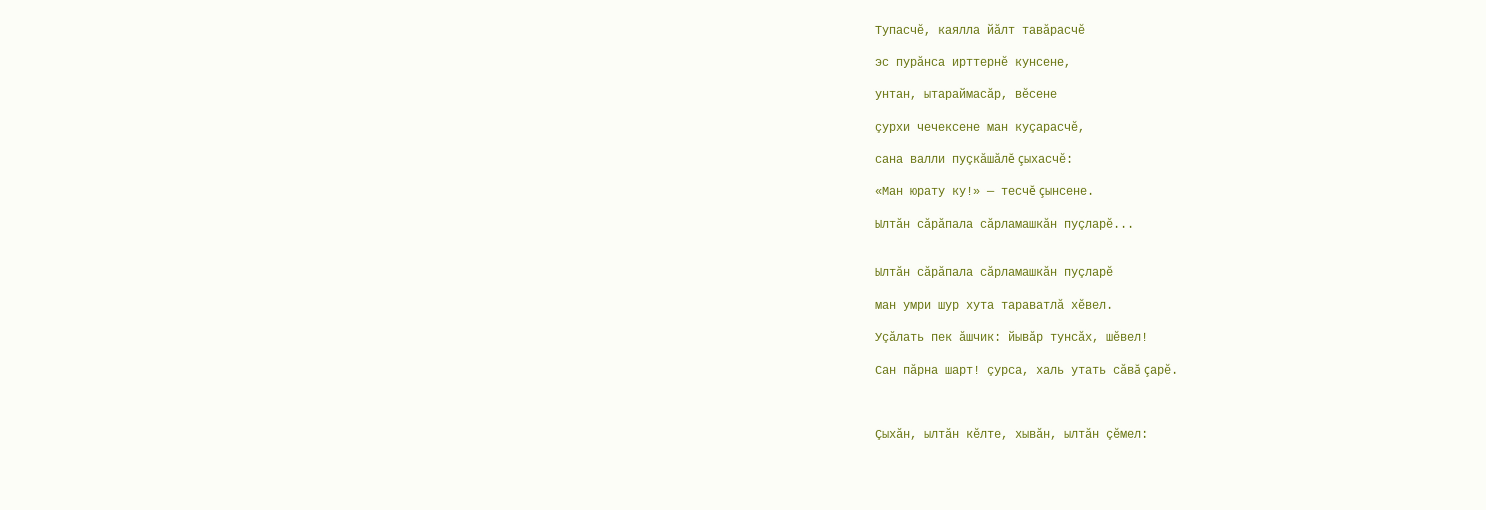Тупасчĕ, каялла йăлт тавăрасчĕ

эс пурăнса ирттернĕ кунсене,

унтан, ытараймасăр, вĕсене

çурхи чечексене ман куçарасчĕ,

сана валли пуçкăшăлĕ çыхасчĕ:

«Ман юрату ку!» — тесчĕ çынсене.

Ылтăн сăрăпала сăрламашкăн пуçларĕ...


Ылтăн сăрăпала сăрламашкăн пуçларĕ

ман умри шур хута тараватлă хĕвел.

Уçăлать пек ăшчик: йывăр тунсăх, шĕвел!

Сан пăрна шарт! çурса, халь утать сăвă çарĕ.



Çыхăн, ылтăн кĕлте, хывăн, ылтăн çĕмел: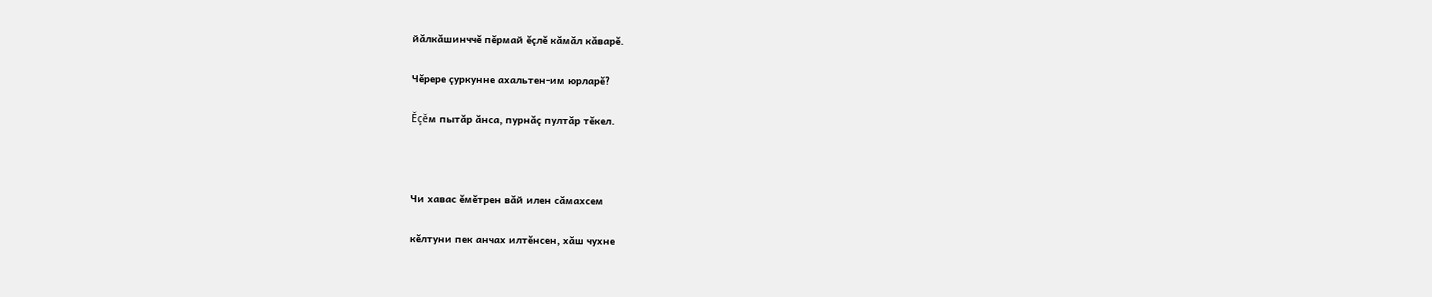йăлкăшинччĕ пĕрмай ĕçлĕ кăмăл кăварĕ.

Чĕрере çуркунне ахальтен-им юрларĕ?

Ĕçĕм пытăр ăнса, пурнăç пултăр тĕкел.



Чи хавас ĕмĕтрен вăй илен сăмахсем

кĕлтуни пек анчах илтĕнсен, хăш чухне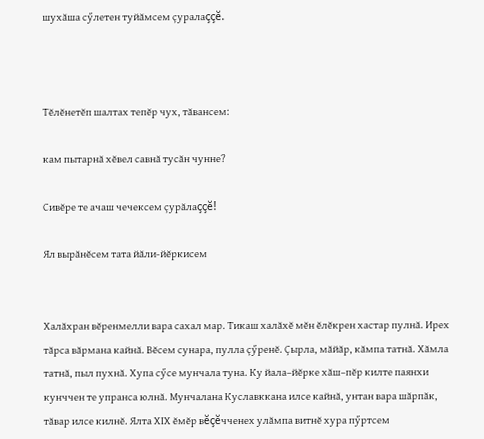шухăша сӳлетен туйăмсем çуралаççĕ.



Тĕлĕнетĕп шалтах тепĕр чух, тăвансем:

кам пытарнă хĕвел савнă тусăн чунне?

Сивĕре те ачаш чечексем çурăлаççĕ!

Ял вырăнĕсем тата йăли-йĕркисем


Халăхран вĕренмелли вара сахал мар. Тикаш халăхĕ мĕн ĕлĕкрен хастар пулнă. Ирех тăрса вăрмана кайнă. Вĕсем сунара, пулла çӳренĕ. Çырла, мăйăр, кăмпа татнă. Хăмла татнă, пыл пухнă. Хупа сӳсе мунчала туна. Ку йала–йĕрке хăш–пĕр килте паянхи кунччен те упранса юлнă. Мунчалана Куславккана илсе кайнă, унтан вара шăрпăк, тăвар илсе килнĕ. Ялта ХIХ ĕмĕр вĕçĕчченех улăмпа витнĕ хура пӳртсем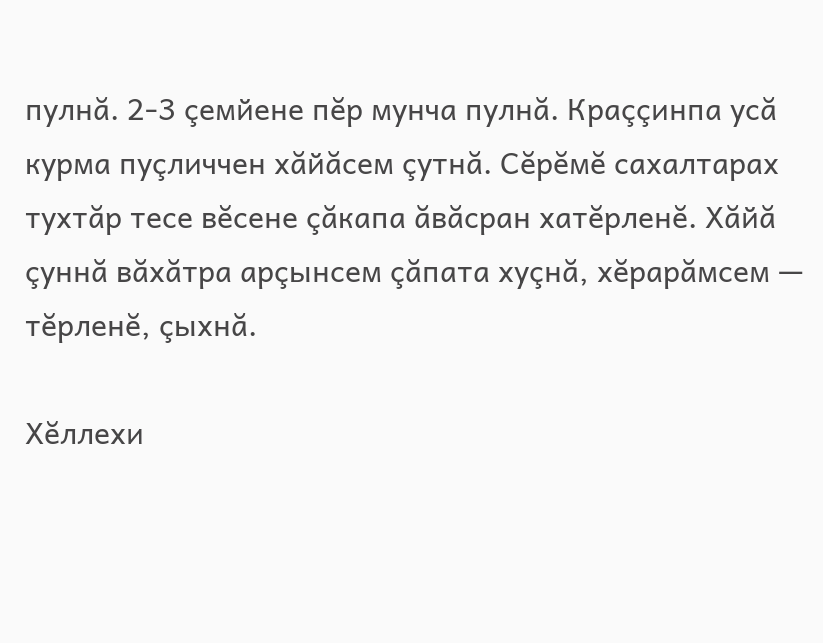пулнă. 2-3 çемйене пĕр мунча пулнă. Краççинпа усă курма пуçличчен хăйăсем çутнă. Сĕрĕмĕ сахалтарах тухтăр тесе вĕсене çăкапа ăвăсран хатĕрленĕ. Хăйă çуннă вăхăтра арçынсем çăпата хуçнă, хĕрарăмсем — тĕрленĕ, çыхнă.

Хĕллехи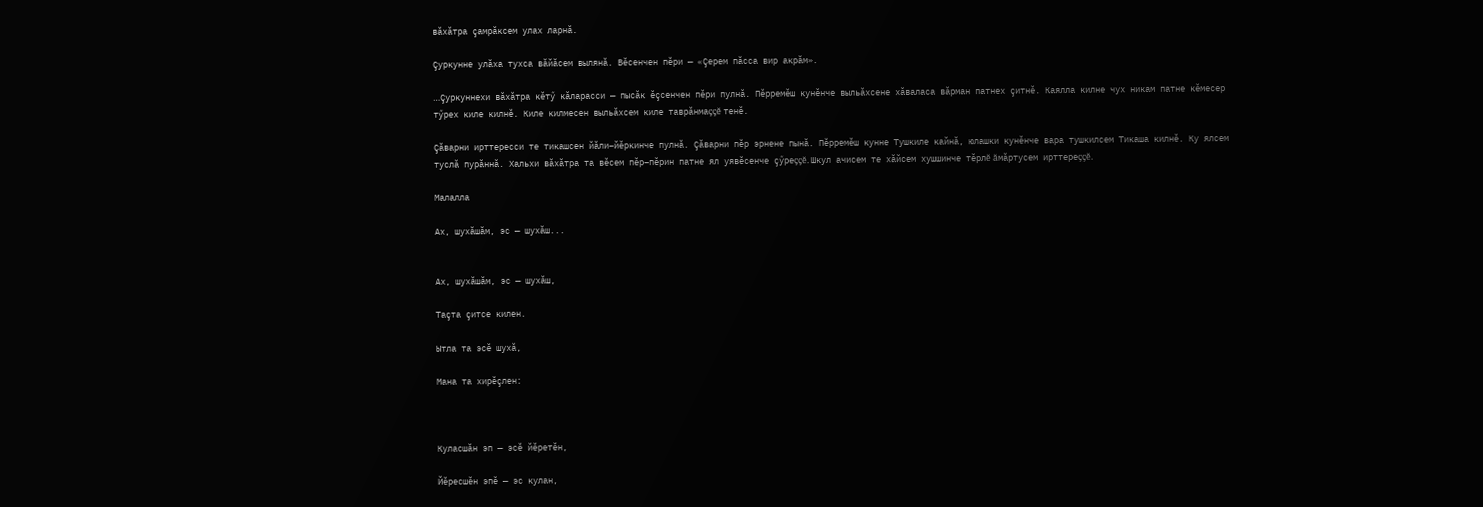вăхăтра çамрăксем улах ларнă.

Çуркунне улăха тухса вăйăсем вылянă. Вĕсенчен пĕри — «Çерем пăсса вир акрăм».

…Çуркуннехи вăхăтра кĕтӳ кăларасси — пысăк ĕçсенчен пĕри пулнă. Пĕрремĕш кунĕнче выльăхсене хăваласа вăрман патнех çитнĕ. Каялла килне чух никам патне кĕмесер тӳрех киле килнĕ. Киле килмесен выльăхсем киле таврăнмаççĕ тенĕ.

Çăварни ирттересси те тикашсен йăли–йĕркинче пулнă. Çăварни пĕр эрнене пынă. Пĕрремĕш кунне Тушкиле кайнă, юлашки кунĕнче вара тушкилсем Тикаша килнĕ. Ку ялсем туслă пурăннă. Хальхи вăхăтра та вĕсем пĕр–пĕрин патне ял уявĕсенче çӳреççĕ. Шкул ачисем те хăйсем хушшинче тĕрлĕ ăмăртусем ирттереççĕ.

Малалла

Ах, шухăшăм, эс — шухăш...


Ах, шухăшăм, эс — шухăш,

Таçта çитсе килен.

Ытла та эсĕ шухă,

Мана та хирĕçлен:



Куласшăн эп — эсĕ йĕретĕн,

Йĕресшĕн эпĕ — эс кулан,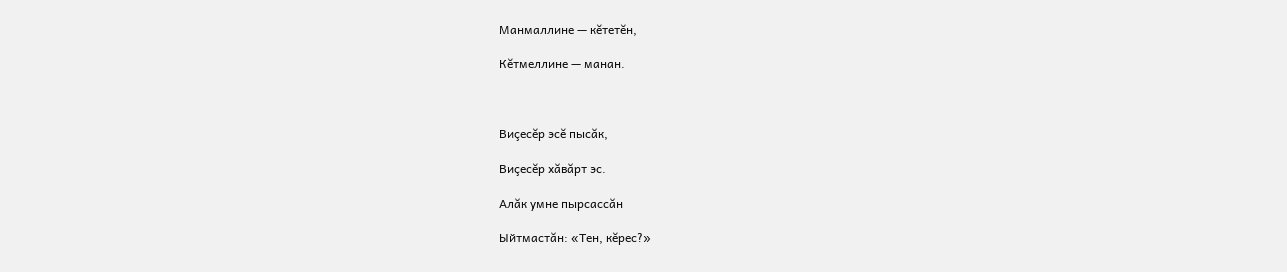Манмаллине — кĕтетĕн,

Кĕтмеллине — манан.



Виçесĕр эсĕ пысăк,

Виçесĕр хăвăрт эс.

Алăк умне пырсассăн

Ыйтмастăн: «Тен, кĕрес?»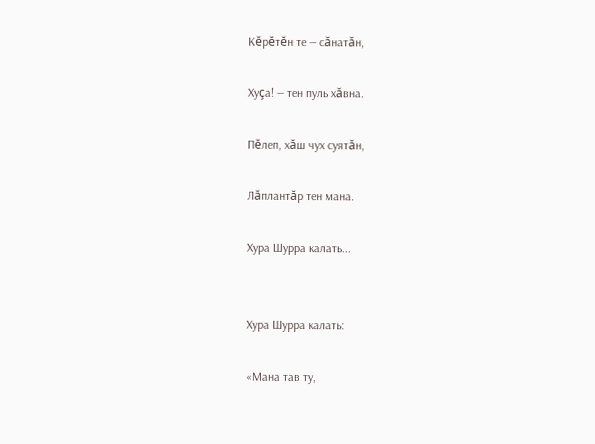Кĕрĕтĕн те — сăнатăн,

Хуçа! — тен пуль хăвна.

Пĕлеп, хăш чух суятăн,

Лăплантăр тен мана.

Хура Шурра калать...


Хура Шурра калать:

«Мана тав ту,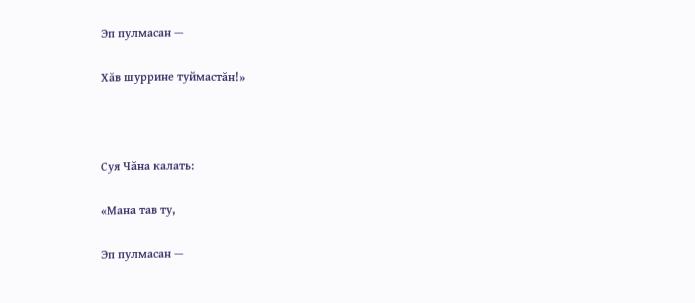Эп пулмасан —

Хăв шуррине туймастăн!»



Суя Чăна калать:

«Мана тав ту,

Эп пулмасан —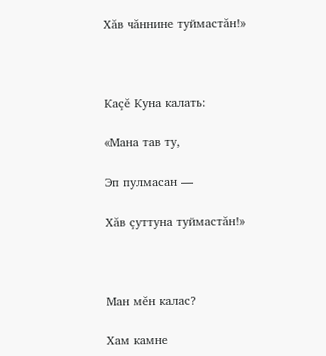Хăв чăннине туймастăн!»



Каçĕ Куна калать:

«Мана тав ту,

Эп пулмасан —

Хăв çуттуна туймастăн!»



Ман мĕн калас?

Хам камне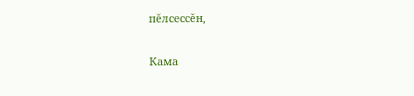пĕлсессĕн,

Кама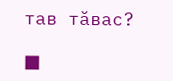тав тăвас?

■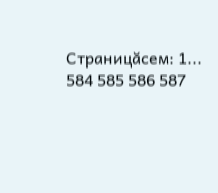Страницăсем: 1... 584 585 586 587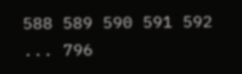588 589 590 591 592 ... 796